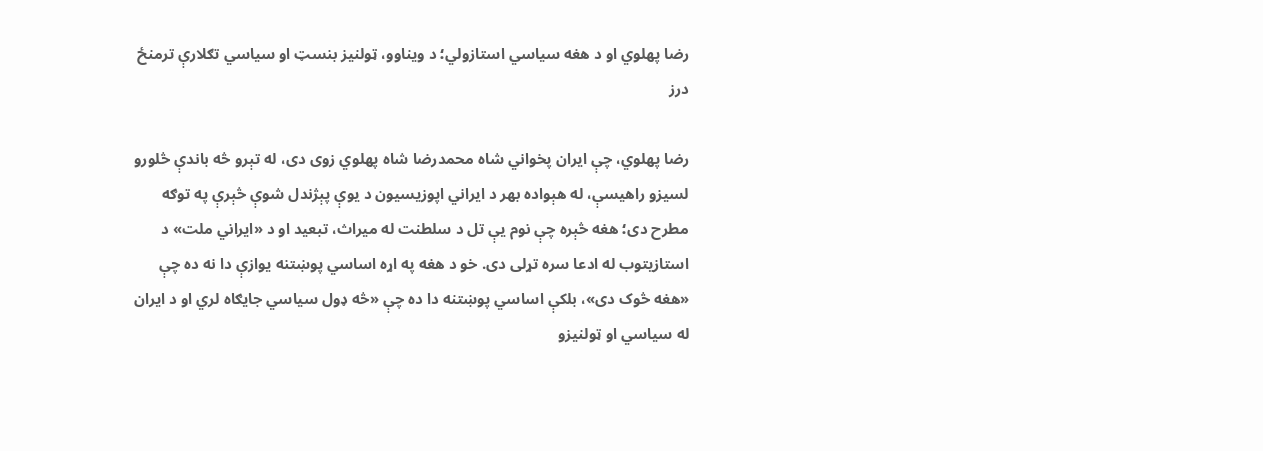رضا پهلوي او د هغه سیاسي استازولي؛ د ویناوو، ټولنیز بنسټ او سیاسي تګلارې ترمنځ درز

رضا پهلوي، چې ایران پخواني شاه محمدرضا شاه پهلوي زوی دی، له تېرو څه باندې څلورو لسیزو راهیسې، له هېواده بهر د ایراني اپوزیسیون د یوې پېژندل شوې څېرې په توګه مطرح دی؛ هغه څېره چې نوم یې تل د سلطنت له میراث، تبعید او د «ایراني ملت» د استازیتوب له ادعا سره تړلی دی. خو د هغه په اړه اساسي پوښتنه یوازې دا نه ده چې «هغه څوک دی»، بلکې اساسي پوښتنه دا ده چې «څه ډول سیاسي جایګاه لري او د ایران له سیاسي او ټولنیزو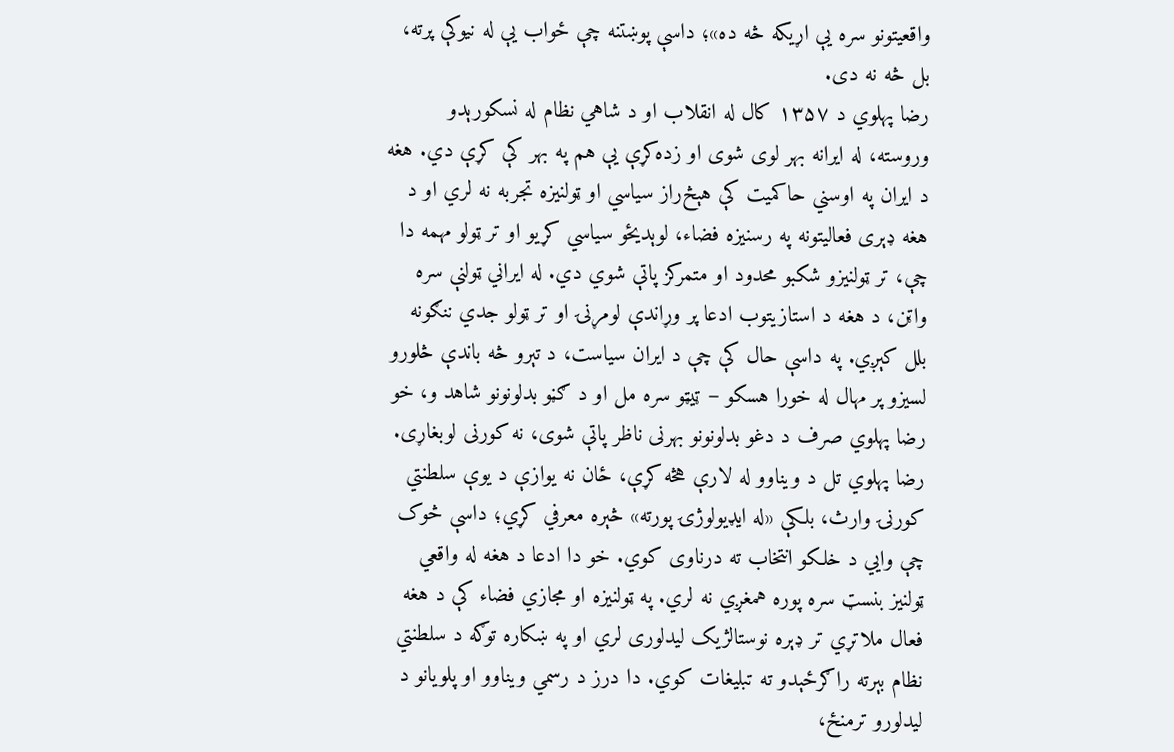واقعیتونو سره یې اړیکه څه ده»؛ داسې پوښتنه چې ځواب یې له نیوکې پرته، بل څه نه دی.
رضا پهلوي د ۱۳۵۷ کال له انقلاب او د شاهي نظام له نسکورېدو وروسته، له ایرانه بهر لوی شوی او زده‌کړې یې هم په بهر کې کړې دي. هغه د ایران په اوسني حاکمیت کې هېڅ‌راز سیاسي او ټولنیزه تجربه نه لري او د هغه ډېری فعالیتونه په رسنیزه فضاء، لوېدیځو سیاسي کړیو او تر ټولو مهمه دا چې، تر ټولنیزو شکبو محدود او متمرکز پاتې شوي دي. له ایراني ټولنې سره واټن، د هغه د استازیتوب ادعا پر وړاندې لومړنۍ او تر ټولو جدي ننګونه بلل کېږي. په داسې حال کې چې د ایران سیاست، د تېرو څه باندې څلورو لسیزو پر مهال له خورا هسکو – ټیټو سره مل او د ګڼو بدلونونو شاهد و، خو رضا پهلوي صرف د دغو بدلونونو بهرنی ناظر پاتې شوی، نه کورنی لوبغاړی.
رضا پهلوي تل د ویناوو له لارې هڅه کړې، ځان نه یوازې د یوې سلطنتي کورنۍ وارث، بلکې «له ایډیولوژۍ پورته» څېره معرفي کړي؛ داسې څوک چې وایي د خلکو انتخاب ته درناوی کوي. خو دا ادعا د هغه له واقعي ټولنیز بنسټ سره پوره همغږي نه لري. په ټولنیزه او مجازي فضاء کې د هغه فعال ملاتړي تر ډېره نوستالژیک لیدلوری لري او په ښکاره توګه د سلطنتي نظام بېرته راګرځېدو ته تبلیغات کوي. دا درز د رسمي ویناوو او پلویانو د لیدلورو ترمنځ،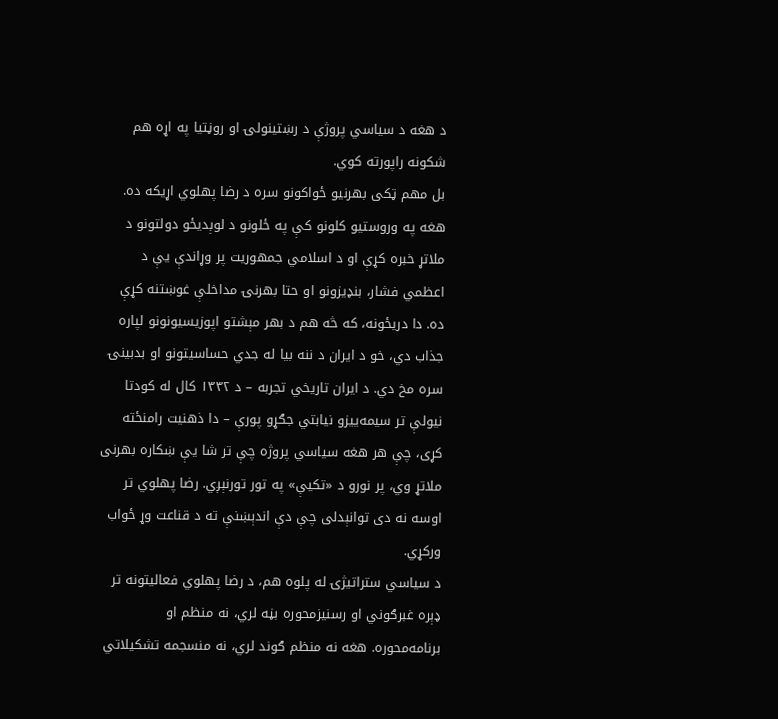د هغه د سیاسي پروژې د رښتینولۍ او روڼتیا په اړه هم شکونه راپورته کوي.
بل مهم ټکی بهرنیو ځواکونو سره د رضا پهلوي اړیکه ده. هغه په وروستیو کلونو کې په ځلونو د لوېدیځو دولتونو د ملاتړ خبره کړې او د اسلامي جمهوریت پر وړاندې یې د اعظمي فشار، بنډیزونو او حتا بهرنۍ مداخلې غوښتنه کړې ده. دا دریځونه، که څه هم د بهر مېشتو اپوزیسیونونو لپاره جذاب دي، خو د ایران د ننه بیا له جدي حساسیتونو او بدبینۍ سره مخ دي. د ایران تاریخي تجربه – د ۱۳۳۲ کال له کودتا نیولې تر سیمه‌ییزو نیابتي جګړو پورې – دا ذهنیت رامنځته کړی، چې هر هغه سیاسي پروژه چې تر شا یې ښکاره بهرنی ملاتړ وي، پر نورو د «تکیې» په تور تورنېږي. رضا پهلوي تر اوسه نه دی توانېدلی چې دې اندېښنې ته د قناعت وړ ځواب ورکړي.
د سیاسي ستراتیژۍ له پلوه هم، د رضا پهلوي فعالیتونه تر ډېره غبرګوني او رسنیز‌محوره بڼه لري، نه منظم او برنامه‌محوره. هغه نه منظم ګوند لري، نه منسجمه تشکیلاتي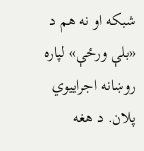شبکه او نه هم د «بلې ورځې» لپاره روښانه اجراییوي پلان. د هغه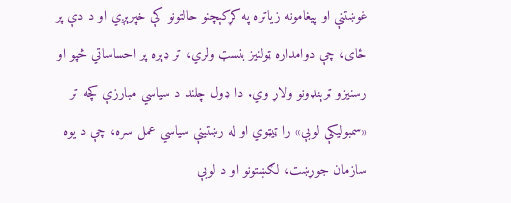غوښتنې او پیغامونه زیاتره په کړکېچنو حالتونو کې خپرېږي او د دې پر ځای، چې دوامداره ټولنیز بنسټ ولري، تر ډېره پر احساساتي څپو او رسنیزو ټرېنډونو ولاړ وي. دا ډول چلند د سیاسي مبارزې کچه تر «سمبولیکې لوبې» را ټیټوي او له رښتینې سیاسي عمل سره، چې د یوه سازمان جوړښت، لګښتونو او د لوبې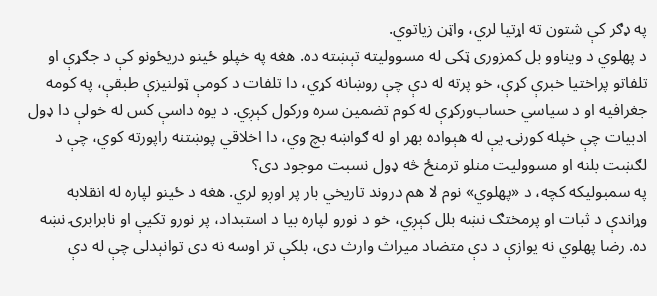په ډګر کې شتون ته اړتیا لري، واټن زیاتوي.
د پهلوي د ویناوو بل کمزوری ټکی له مسوولیته تېښته ده. هغه په خپلو ځینو دریځونو کې د جګړې او تلفاتو پراختیا خبرې کړې، خو پرته له دې چې روښانه کړي، دا تلفات د کومې ټولنیزې طبقې، په کومه جغرافیه او د سیاسي حساب‌ورکړې له کوم تضمین سره ورکول کېږي. د یوه داسې کس له خولې دا ډول ادبیات چې خپله کورنۍ یې له هېواده بهر او له ګواښه بچ وي، دا اخلاقي پوښتنه راپورته کوي، چې د لګښت بلنه او مسوولیت منلو ترمنځ څه ډول نسبت موجود دی؟
په سمبولیکه کچه، د «پهلوي» نوم لا هم دروند تاریخي بار پر اوږو لري. هغه د ځینو لپاره له انقلابه وړاندې د ثبات او پرمختګ نښه بلل کېږي، خو د نورو لپاره بیا د استبداد، پر نورو تکیې او نابرابرۍ نښه ده. رضا پهلوي نه یوازې د دې متضاد میراث وارث دی، بلکې تر اوسه نه دی توانېدلی چې له دې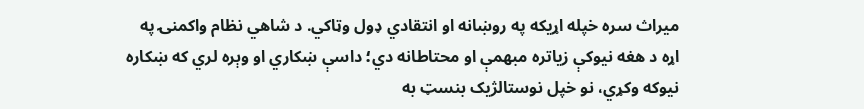میراث سره خپله اړیکه په روښانه او انتقادي ډول وټاکي. د شاهي نظام واکمنۍ په اړه د هغه نیوکې زیاتره مبهمې او محتاطانه دي؛ داسې ښکاري او وېره لري که ښکاره نیوکه وکړي، نو خپل نوستالژیک بنسټ به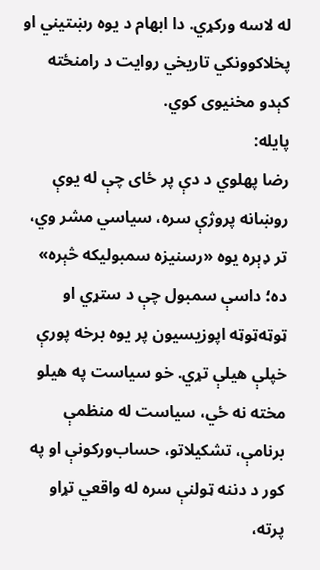له لاسه ورکړي. دا ابهام د یوه رښتیني او پخلاکوونکي تاریخي روایت د رامنځته کېدو مخنیوی کوي.
پایله:
رضا پهلوي د دې پر ځای چې له یوې روښانه پروژې سره، سیاسي مشر وي، تر ډېره یوه «رسنیزه سمبولیکه څېره» ده؛ داسې سمبول چې د ستړي او ټوټه‌ټوټه اپوزیسیون پر یوه برخه پورې خپلې هیلې تړي. خو سیاست په هیلو مخته نه ځي، سیاست له منظمې برنامې، تشکیلاتو، حساب‌ورکونې او په کور د دننه ټولنې سره له واقعي تړاو پرته،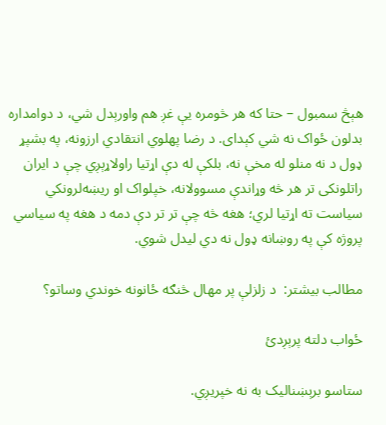هېڅ سمبول – حتا که هر څومره یې غږ هم واورېدل شي، د دوامداره بدلون ځواک نه شي کېدای. د رضا پهلوي انتقادي ارزونه، په بشپړ ډول د نه منلو له مخې نه، بلکې له دې اړتیا راولاړېږي چې د ایران راتلونکی تر هر څه وړاندې مسوولانه، خپلواک او ریښه‌لرونکي سیاست ته اړتیا لري؛ هغه څه چې تر تر دې دمه د هغه په سیاسي پروژه کې په روښانه ډول نه دي لیدل شوي.

مطالب بیشتر:  د زلزلې پر مهال څنګه ځانونه خوندي وساتو؟

ځواب دلته پرېږدئ

ستاسو برېښناليک به نه خپريږي.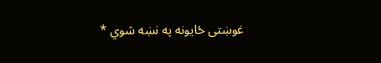غوښتى ځایونه په نښه شوي *